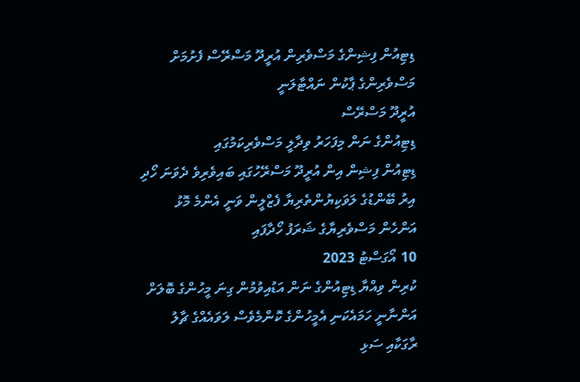ޑިޓިއުން ފިޝިންގެ މަސްވެރިން އުރީދޫ މަސްރޭސް ފެށުމަށް މަސްވެރިންގެ ޕާކުން ނައްޓާލަނީ
އުރީދޫ މަސްރޭސް
ޑިޓިއުންގެ ނަން މިފަހަރު ވިދާލީ މަސްވެރިކަމުގައި
ޑިޓިއުން ފިޝިން އިން އުރީދޫ މަސްރޭހުގައި ބައިވެރިވެ ދެވަނަ ހޯދި އިރު ބޭންޑުގެ ލަވަކިޔުންތެރިޔާ ފެޒްލީން ވަނީ އެންމެ މޮޅު އަންހެން މަސްވެރިޔާގެ ޝަރަފު ހޯދާފައި
10 އޯގަސްޓު 2023
ކުރިން ވިއްޔާ ޑިޓިއުންގެ ނަން އަޑުއިވުމުން ގިނަ މީހުންގެ ބޮލަށް އަންނާނީ ހަމައެކަނި އެމީހުންގެ ކޮންމެވެސް ލަވައެއްގެ ޗާލު ރާގަކާއި ސަޅި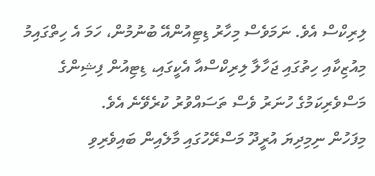ލިރިކްސް އެވެ. ނަމަވެސް މިހާރު ޑިޓިއުންއޭ ބުނުމުން، ހަމަ އެ ހިތްގައިމު މިއުޒިކާއި ހިތުގައި ޖަހާލާ ލިރިކްސްއާ އެކީގައި، ޑިޓިއުން ފިޝިންގެ މަސްވެރިކަމުގެ ހުނަރު ވެސް ތަސައްވުރު ކުރެވޭނެ އެވެ.
މިފަހުން ނިމިދިޔަ އުރީދޫ މަސްރޭހުގައި މާލެއިން ބައިވެރިވި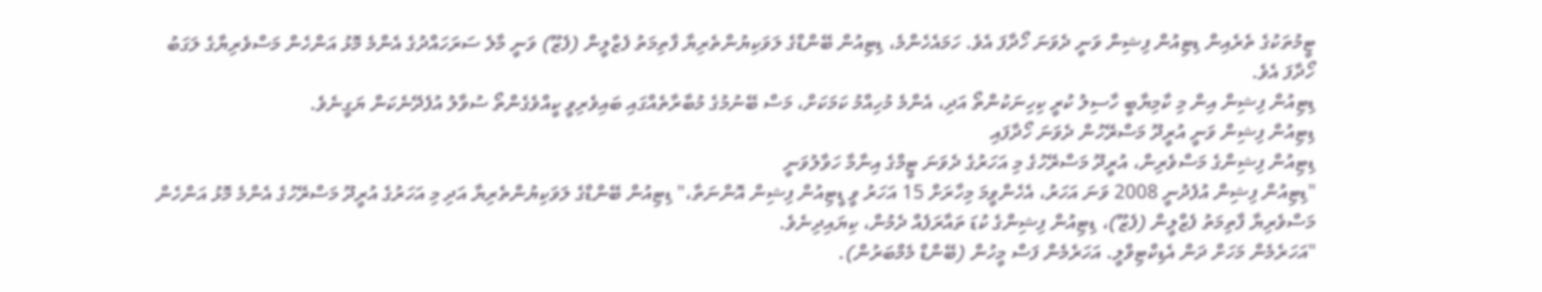ޓީމުތަކުގެ ތެރެއިން ޑިޓިއުން ފިޝިން ވަނީ ދެވަނަ ހޯދާފަ އެވެ. ހަމައެހެންމެ، ޑިޓިއުން ބޭންޑްގެ ލަވަކިޔުންތެރިޔާ ފާތިމަތު ފެޒްލީން (ފެޒޫ) ވަނީ މާލެ ސަރަހައްދުގެ އެންމެ މޮޅު އަންހެން މަސްވެރިޔާގެ ލަގަބު ހޯދާފަ އެވެ.
ޑިޓިއުން ފިޝިން އިން މި ކާމިޔާބީ ހާސިލު ކުރީ ކިހިނަކުންތޯ އަދި، އެންމެ މުހިއްމު ކަމަކަށް، މަސް ބޭނުމުގެ މުބާރާތެއްގައި ބައިވެރިވީ ކީއްވެގެންތޯ ސުވާލު އުފެދޭނެކަން ޔަގީނެވެ.
ޑިޓިއުން ފިޝިން ވަނީ އުރީދޫ މަސްރޭހުން ދެވަނަ ހޯދާފައި
ޑިޓިއުން ފިޝިންގެ މަސްވެރިން، އުރީދޫ މަސްރޭހުގެ މި އަހަރުގެ ދެވަނަ ޓީމްގެ އިނާމާ ހަވާލުވަނީ
"ޑިޓިއުން ފިޝިން އުފެދުނީ 2008 ވަނަ އަހަރު، އެހެންވީމަ މިހާރަށް 15 އަހަރު ވީ ޑީޓިއުން ފިޝިން އޮންނަތާ،" ޑިޓިއުން ބޭންޑްގެ ލަވަކިޔުންތެރިޔާ އަދި މި އަހަރުގެ އުރީދޫ މަސްރޭހުގެ އެންމެ މޮޅު އަންހެން މަސްވެރިޔާ ފާތިމަތު ފެޒްލީން (ފެޒޫ)، ޑިޓިއުން ފިޝިންގެ ކުޑަ ތައާރަފެއް ދެމުން، ކިޔައިދިނެވެ.
"އަހަރެމެން މަހަށް ދަން އެޑިކްޓިވްލީ. އަހަރެމެން ފަސް މީހުން (ބޭންޑް މެމްބަރުން).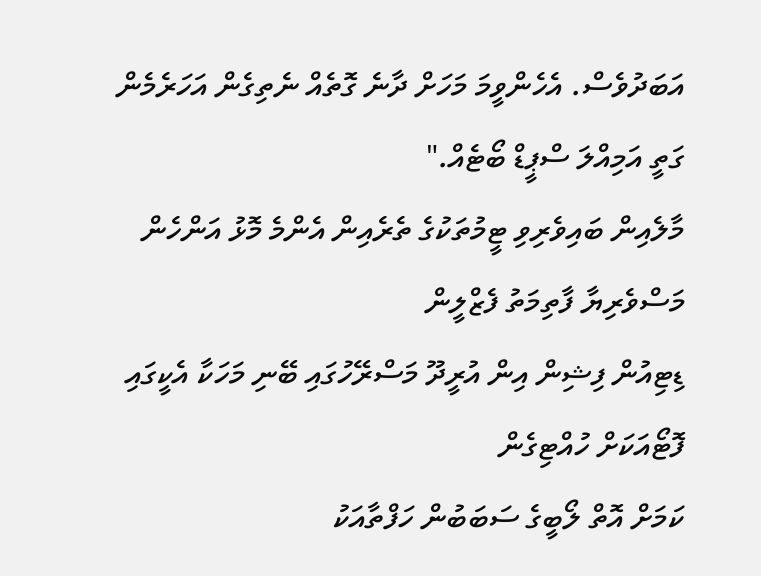އަބަދުވެސް. އެހެންވީމަ މަހަށް ދާނެ ގޮތެއް ނެތިގެން އަހަރެމެން ގަތީ އަމިއްލަ ސްޕީޑް ބޯޓެއް."
މާލެއިން ބައިވެރިވި ޓީމުތަކުގެ ތެރެއިން އެންމެ މޮޅު އަންހެން މަސްވެރިޔާ ފާތިމަތު ފެޒްލީން
ޑިޓިއުން ފިޝިން އިން އުރީދޫ މަސްރޭހުގައި ބޭނި މަހަކާ އެކީގައި ފޮޓޯއަކަށް ހުއްޓިގެން
ކަމަށް އޮތް ލޯބީގެ ސަބަބުން ހަފްތާއަކު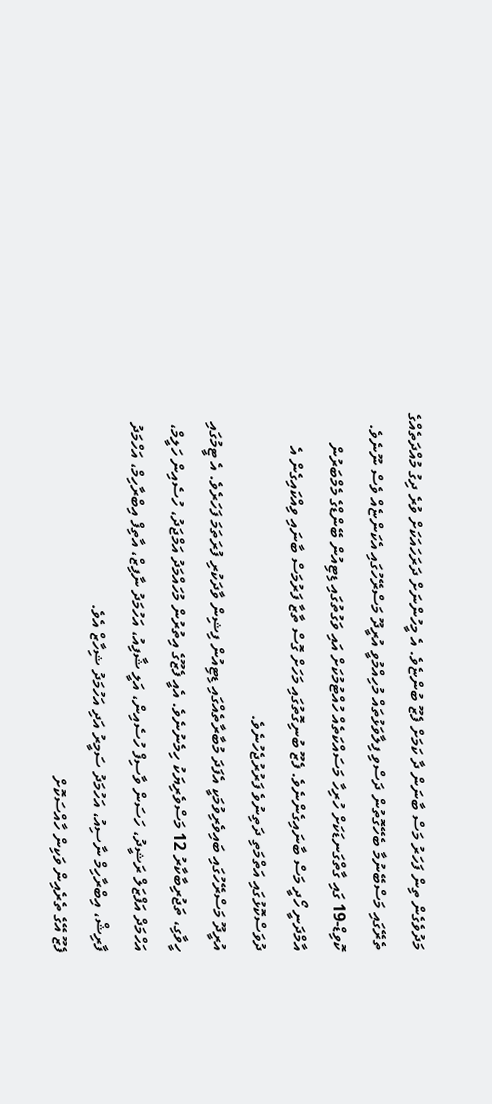މަދުވެގެން ތިން ފަހަރު މަސް ބާނަން ދާ ކަމަށް ފެޒޫ ބުންޏެވެ. އެ މީހުންނަށް ދަރަހައަކަށް ވުރެ ދިގު މުއްދަތެއްގެ ތެރޭގައި މަސްބޭނުމާ ބެހޭގޮތުން ދަސްވި ފިލާވަޅުތައް މުހިއްމުވީ އުރީދޫ މަސްރޭހުގައި އެކަންޏެއް ވެސް ނޫނެވެ.
ކޮވިޑް-19 ގައި ގާތްގަނޑަކަށް ހުރިހާ މަސައްކަތެއް ހުއްޓުމުކަށް އައި ވަގުތުގައި ޑިޓިއުން ބޭންޑްގެ މެމްބަރުން އާމްދަނީ ހޯދީ މަސް ބާނައިގެންނެވެ. ފެޒޫ ބުނިގޮތުގައި މަހަށް ގޮސް ތާޒާ ފަރުމަސް ބާނައި ވިއްކައިގެން އެ ދުވަސްކޮޅުގައި އަތްމަތި ދަތިނުވެ ފަރުރުޖެހުނެވެ.
އުރީދޫ މަސްރޭހުގައި ބައިވެރިވުމަކީ އެފަދަ މުބާރާތެއްގައި ޑިޓިއުން ފިޝިން ވާދަކުރި ފުރަތަމަ ފަހަރެވެ. އެ ޓީމުގައި ހީވާގި، ތަޖުރިބާކާރު 12 މަސްވެރިޔަކު ހިމެނުނެވެ. އެއީ ފެޒޫގެ އިތުރުން މުހައްމަދު އަމްޖަދު، ހުސެއިން ހަލީމް، އަހްމަދް އަފްޒަލް ރަޝީދު، ހަސަން ވާސިފް ހުސެއިން، އަލީ ޝާފިއު، އަހުމަދު ނާފިޒް، އާތިފް އިބްރާހިމް، އަހްމަދު ފާރިޝް، އިބްރާހިމް ނާސިއު، އަހުމަދު ސަމީރު އަދި އަހުމަދު ޝިހާޒް އެވެ.
ފެޒޫ އޭގެ ތެރެއިން ވަކިން ހާއްސަކޮށް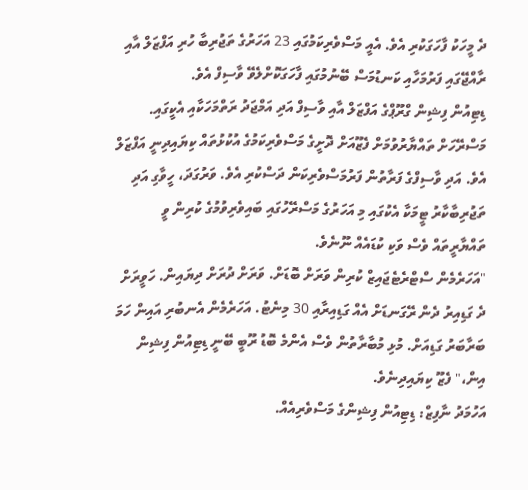ދެ މީހަކު ފާހަގަކުރި އެވެ. އެއީ މަސްވެރިކަމުގައި 23 އަހަރުގެ ތަޖުރިބާ ހުރި އަފްޒަލް އާއި ރާއްޖޭގައި ފަރުމަހާއި ކަނޑުމަސް ބޭނުމުގައި ފާހަގަކޮށްލެވޭ ވާސިފް އެވެ.
ޑިޓިއުން ފިޝިން ގްރޫޕްގެ އަފްޒަލް އާއި ވާސިފް އަދި އަމްޖަދު ރަތްމަހަކާއި އެކީގައި.
މަސްރޭހަށް ތައްޔާރުވުމަށް ފެޒޫއަށް ދޮށީގެ މަސްވެރިކަމުގެ އުކުޅުތައް ކިޔައިދިނީ އަފްޒަލް އެވެ. އަދި ވާސިފްގެ ފަރާތުން ފަރުމަސްވެރިކަން ދަސްކުރި އެވެ. ވަރުގަދަ، ހީވާގި އަދި ތަޖުރިބާކާރު ޓީމަކާ އެކުގައި މި އަހަރުގެ މަސްރޭހުގައި ބައިވެރިވުމުގެ ކުރިން ވީ ތައްޔާރީތައް ވެސް ވަކި ކުޑައެއް ނޫނެވެ.
"އަހަރެމެން ސްޓްރެޓެޖައިޒް ކުރިން ވަރަށް ބޮޑަށް. ވަރަށް ދުރަށް ދިޔައިން. ހަވީރަށް ދެ ގަޑިއިރު ދެން ރޭގަނޑަށް އެއް ގަޑިއިރާއި 30 މިނެޓު. އަހަރެމެން އެނބުރި އައިން ހަމަ ބަރާބަރު ގަޑިއަށް. މުޅި މުބާރާތުން ވެސް އެންމެ ބޮޑު ރޫބީ ބޭނީ ޑިޓިއުން ފިޝިން އިން،" ފެޒޫ ކިޔައިދިނެވެ.
އަހުމަދު ނާފިޒް: ޑިޓިއުން ފިޝިންގެ މަސްވެރިއެއް.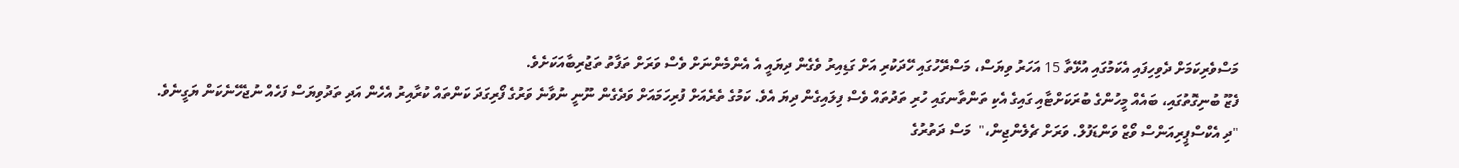މަސްވެރިކަމަށް ދެވިހިފައި އެކަމުގައި އުޅޭތާ 15 އަހަރު ވިޔަސް، މަސްރޭހުގައި ހޭދަކުރި އަށް ގަޑިއިރު ވެގެން ދިޔައީ އެ އެންމެންނަށް ވެސް ވަރަށް ތަފާތު ތަޖުރިބާއަކަށެވެ.
ފެޒޫ ބުނިގޮތުގައި، ބައެއް މީހުންގެ ބުރަކަށްޓާއި ގައިގެ އެކި ތަންތާނގައި ހުރި ތަދުތައް ވެސް ފިލައިގެން ދިޔަ އެވެ. ކަމުގެ ތެރެއަށް ފުރިހަމައަށް ވަދެގެން ނޫނީ ނުވާނެ ވަރުގެ ފޯރިގަދަ ކަންތައް ކުރާއިރު އެހެން އަދި ތަދުވިޔަސް ފަހެއް ނުޖެހޭނެކަން ޔަގީނެވެ.
"ދި އެކްސްޕީރިއަންސް ވޯޒް ވަންޑަފުލް. ވަރަށް ޗެލެންޖިން،"  މަސް ދަތުރުގެ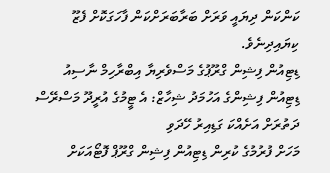ކަންކަން ދިޔައީ ވަރަށް ބަރާބަރަށްކަން ފާހަގަކޮށް ފެޒޫ ކިޔައިދިނެވެ.
ޑިޓިއުން ފިޝިން ގްރޫޕުގެ މަސްވެރިޔާ އިބްރާހިމް ނާސިއު
ޑިޓިއުން ފިޝިންގެ އަހުމަދު ޝިހާޒް: އެ ޓީމުގެ އުރީދޫ މަސްރޭސް ދަތުރަށް އަށެއްކަ ގަޑިއިރު ހޭދަވި
މަހަށް ފުރުމުގެ ކުރިން ޑިޓިއުން ފިޝިން ގްރޫޕް ފޮޓޯއަކަށް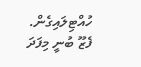ހުއްޓިލައިގެން.
ފެޒޫ ބުނީ މިފަދަ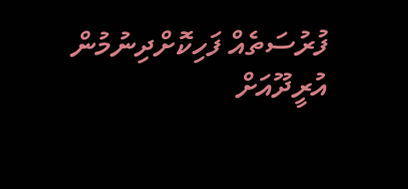ފުރުސަތެއް ފަހިކޮށްދިނުމުން އުރީދޫއަށް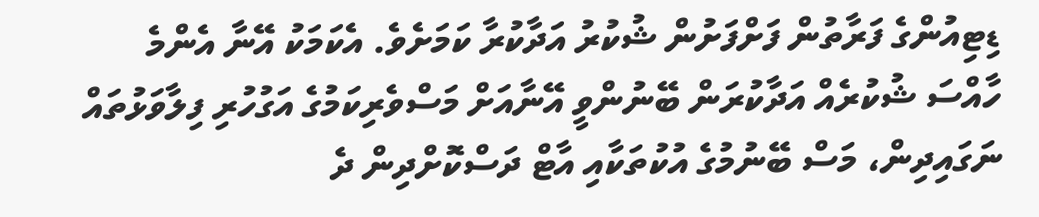ޑިޓިއުންގެ ފަރާތުން ފަށްފަށުން ޝުކުރު އަދާކުރާ ކަމަށެވެ. އެކަމަކު އޭނާ އެންމެ ހާއްސަ ޝުކުރެއް އަދާކުރަން ބޭނުންވީ އޭނާއަށް މަސްވެރިކަމުގެ އަގުހުރި ފިލާވަޅުތައް ނަގައިދިން، މަސް ބޭނުމުގެ އުކުތަކާއި އާޓް ދަސްކޮށްދިން ދެ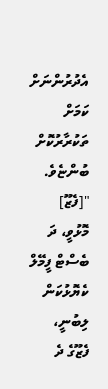އެދުރުންނަށް ކަމަށް ތަކުރާރުކޮށް ބުންޏެވެ.
"[ފެޒޫ] މޮޅުވީ، ދަ ބެސްޓް ފީމޭލް ކެޔޮޅުކަން ލިބުނީ، ފެޒޫގެ ދެ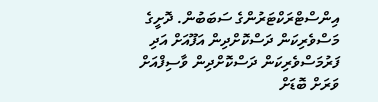އިންސްޓްރަކްޓަރުންގެ ސަބަބުން. ދޮށީގެ މަސްވެރިކަން ދަސްކޮށްދިން އަފޫއަށް އަދި ފަރުމަސްވެރިކަން ދަސްކޮށްދިން ވާސިފްއަށް ވަރަށް ބޮޑަށް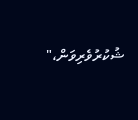ޝުކުރުވެރިވަން،"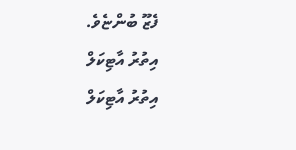ފެޒޫ ބުންޏެވެ.
އިތުރު އާޓިކަލް
އިތުރު އާޓިކަލް